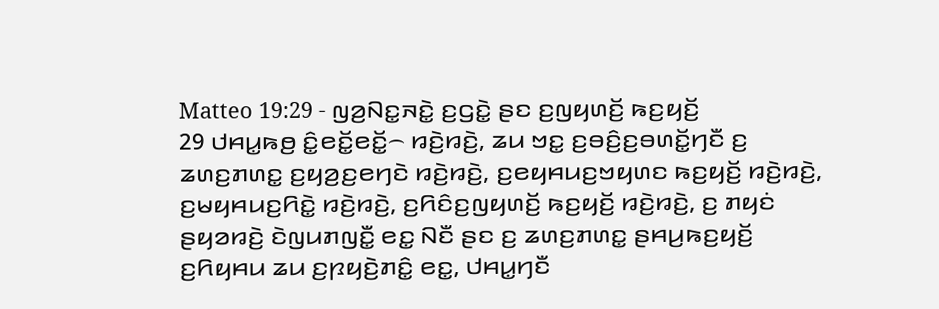Matteo 19:29 - ꤜꤤ꤬ꤡꤢ꤭ꤏꤢꤧ꤭ ꤢ꤬ꤞꤢꤧ꤭ ꤔꤢ ꤢ꤬ꤜꤟꤛꤢꤩ꤬ ꤒꤢ꤬ꤟꤢꤩ꤬
29 ꤓꤌꤣ꤭ꤒꤥ꤬ ꤢꤨ꤭ꤕꤢꤩ꤭ꤕꤢꤩ꤭꤮ ꤙꤢꤧ꤬ꤙꤢꤧ꤬, ꤘꤣ ꤠꤢ꤭ ꤢ꤬ꤋꤢꤨ꤬ꤢ꤬ꤋꤛꤢꤩ꤭ꤚꤢꤪ ꤢ꤬ ꤘꤛꤢ꤬ꤊꤛꤢ꤭ ꤢ꤬ꤟꤤ꤬ꤢ꤬ꤕꤚꤢꤧ ꤙꤢꤧ꤬ꤙꤢꤧ꤬, ꤢ꤬ꤕꤟꤌꤣꤢ꤬ꤠꤟꤛꤢ ꤒꤢ꤬ꤟꤢꤩ꤬ ꤙꤢꤧ꤬ꤙꤢꤧ꤬, ꤢ꤬ꤗꤟꤌꤣꤢ꤬ꤖꤢꤧ꤭ ꤙꤢꤧ꤬ꤙꤢꤧ꤬, ꤢ꤬ꤖꤢꤨꤢ꤬ꤜꤟꤛꤢꤩ꤬ ꤒꤢ꤬ꤟꤢꤩ꤬ ꤙꤢꤧ꤬ꤙꤢꤧ꤬, ꤢ꤬ ꤊꤟꤢꤦ ꤔꤟꤤꤙꤢꤧ꤬ ꤢꤧꤜꤣꤊꤜꤢꤪ꤭ ꤕꤢ꤭ ꤡꤢꤪ ꤔꤢ ꤢ꤬ ꤘꤛꤢ꤬ꤊꤛꤢ꤭ ꤔꤌꤣ꤬ꤒꤢ꤬ꤟꤢꤩ꤬ ꤢ꤬ꤖꤟꤌꤣ ꤘꤣ ꤢ꤬ꤐꤟꤢꤧ꤬ꤊꤢꤨ꤭ ꤕꤢ꤭, ꤓꤌꤣ꤭ꤚꤢꤪ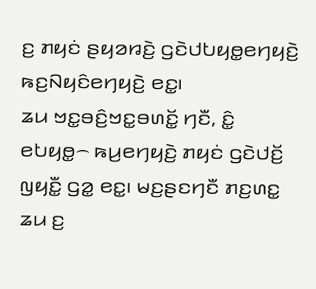ꤢ꤬ ꤊꤟꤢꤦ ꤔꤟꤤꤙꤢꤧ꤬ ꤞꤢꤧꤓꤝꤟꤥ꤭ꤕꤚꤟꤢꤧ꤬ ꤒꤢ꤬ꤡꤟꤢꤨꤕꤚꤟꤢꤧ꤬ ꤕꤢ꤭꤯
ꤘꤣ ꤠꤢ꤭ꤋꤢꤨ꤬ꤠꤢ꤭ꤋꤛꤢꤩ꤭ ꤚꤢꤪ, ꤢꤨ꤭ ꤕꤝꤟꤥ꤭꤮ ꤒꤣ꤬ꤕꤚꤟꤢꤧ꤬ ꤊꤟꤢꤦ ꤞꤢꤧꤓꤢꤩ꤬ ꤜꤟꤢꤪ꤭ ꤞꤤ꤭ ꤕꤢ꤭꤯ ꤗꤢ꤬ꤔꤢꤚꤢꤪ ꤊꤢ꤬ꤛꤢ꤭ ꤘꤣ ꤢ꤬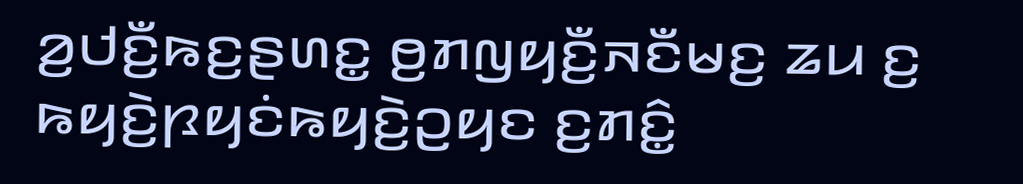ꤤ꤬ꤓꤢꤪ꤬ꤒꤢ꤬ꤔꤛꤢ꤭ ꤥ꤬ꤊꤜꤟꤢꤪ꤬ꤏꤢꤪꤗꤢ꤬ ꤘꤣ ꤢ꤬ ꤒꤟꤢꤧ꤬ꤐꤟꤢꤦꤒꤟꤢꤧ꤬ꤑꤟꤢ ꤢ꤬ꤊꤢꤨ꤭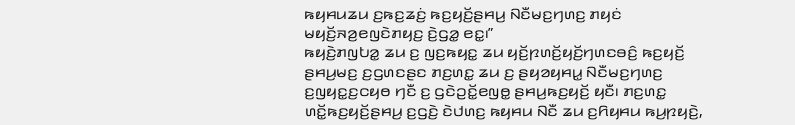ꤒꤟꤌꤣꤘꤣ ꤢ꤬ꤒꤢ꤬ꤘꤢꤦ꤬ ꤒꤢ꤬ꤟꤢꤩ꤬ꤔꤌꤣ꤬ ꤡꤢꤪꤗꤢ꤬ꤚꤛꤢ꤬ ꤊꤟꤢꤦ ꤗꤟꤢꤩ꤬ꤏꤤ꤬ꤕꤜꤢꤧꤊꤟꤢ꤬ ꤢꤧ꤬ꤞꤤ꤭ ꤕꤢ꤭꤯”
ꤒꤟꤢꤧ꤬ꤊꤜꤝꤤ꤭ ꤘꤣ ꤢ꤬ ꤜꤢ꤬ꤒꤟꤢ꤭ ꤘꤣ ꤟꤢꤩ꤬ꤐꤛꤢꤩ꤬ꤟꤢꤩ꤬ꤚꤛꤢꤋꤢꤨ꤬ ꤒꤢ꤬ꤟꤢꤩ꤬ ꤔꤌꤣ꤬ꤗꤢ꤬ ꤢ꤬ꤞꤛꤢꤔꤢ ꤊꤢ꤬ꤛꤢ꤭ ꤘꤣ ꤢ꤬ ꤔꤟꤤꤟꤌꤣ꤭ ꤡꤢꤪꤗꤢ꤬ꤚꤛꤢ꤬ ꤢ꤬ꤜꤟꤢ꤭ꤢ꤬ꤍꤟꤥ ꤚꤢꤪ ꤢ꤬ ꤞꤢꤧꤑꤢꤩ꤭ꤕꤜꤥ꤭ ꤔꤌꤣ꤬ꤒꤢ꤬ꤟꤢꤩ꤬ ꤟꤢꤪ꤯ ꤊꤢ꤬ꤛꤢ꤭ ꤛꤢꤩ꤭ꤒꤢ꤬ꤟꤢꤩ꤬ꤔꤌꤣ꤬ ꤢ꤬ꤞꤢꤧ꤬ ꤢꤧꤓꤛꤢ꤬ ꤒꤟꤌꤣ ꤡꤢꤪ ꤘꤣ ꤢ꤬ꤖꤟꤌꤣ ꤒꤣ꤬ꤐꤟꤢꤧ꤬,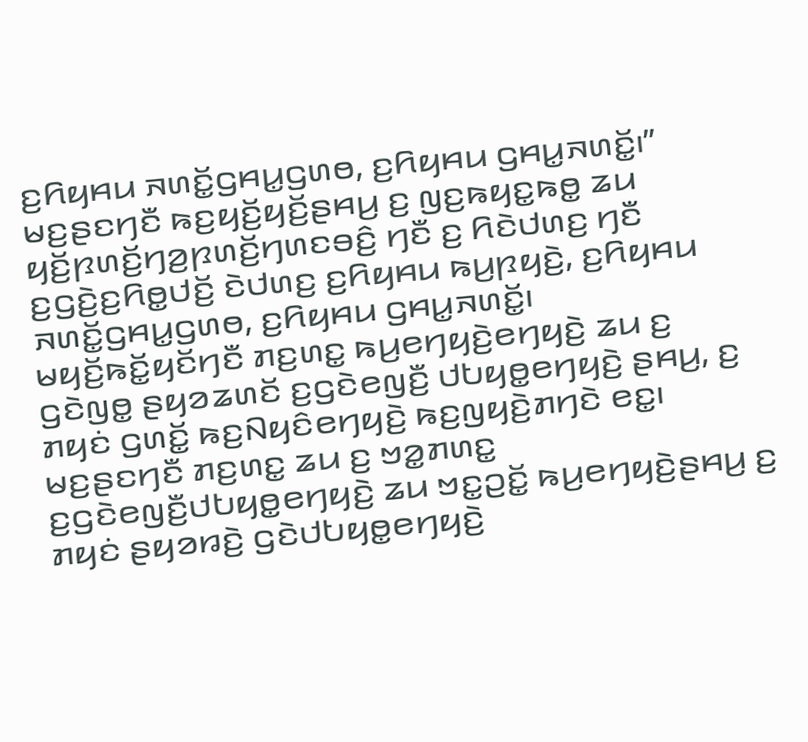ꤢ꤬ꤖꤟꤌꤣ ꤏꤛꤢꤩ꤭ꤞꤌꤣ꤭ꤞꤛꤥ, ꤢ꤬ꤖꤟꤌꤣ ꤞꤌꤣ꤭ꤏꤛꤢꤩ꤭꤯”
ꤗꤢ꤬ꤔꤢꤚꤢꤪ ꤒꤢ꤬ꤟꤢꤩ꤬ꤟꤢꤩ꤬ꤔꤌꤣ꤬ ꤢ꤬ ꤜꤢ꤬ꤒꤟꤢ꤭ꤒꤥ꤭ ꤘꤣ ꤟꤢꤩ꤬ꤐꤛꤢꤩ꤬ꤚꤤ꤬ꤐꤛꤢꤩ꤬ꤚꤛꤢꤋꤢꤨ꤬ ꤚꤢꤪ ꤢ꤬ ꤖꤢꤧꤓꤛꤢ꤬ ꤚꤢꤪ ꤢ꤬ꤞꤢꤧ꤬ꤢ꤬ꤖꤥ꤭ꤓꤢꤩ꤬ ꤢꤧꤓꤛꤢ꤬ ꤢ꤬ꤖꤟꤌꤣ ꤒꤣ꤬ꤐꤟꤢꤧ꤬, ꤢ꤬ꤖꤟꤌꤣ ꤏꤛꤢꤩ꤭ꤞꤌꤣ꤭ꤞꤛꤥ, ꤢ꤬ꤖꤟꤌꤣ ꤞꤌꤣ꤭ꤏꤛꤢꤩ꤭꤯
ꤗꤟꤢꤩ꤬ꤒꤢꤩ꤭ꤟꤢꤩꤚꤢꤪ ꤊꤢ꤬ꤛꤢ꤭ ꤒꤣ꤬ꤕꤚꤟꤢꤧ꤬ꤕꤚꤟꤢꤧ꤬ ꤘꤣ ꤢ꤬ ꤞꤢꤧꤜꤥ꤭ ꤔꤟꤤꤘꤛꤢꤩ ꤢ꤬ꤞꤢꤧꤕꤜꤢꤪ꤬ ꤓꤝꤟꤥ꤭ꤕꤚꤟꤢꤧ꤬ ꤔꤌꤣ꤬, ꤢ꤬ ꤊꤟꤢꤦ ꤞꤛꤢꤩ꤭ ꤒꤢ꤬ꤡꤟꤢꤨꤕꤚꤟꤢꤧ꤬ ꤒꤢ꤬ꤜꤟꤢꤧ꤬ꤊꤚꤢꤧ ꤕꤢ꤭꤯ ꤗꤢ꤬ꤔꤢꤚꤢꤪ ꤊꤢ꤬ꤛꤢ꤭ ꤘꤣ ꤢ꤬ ꤠꤤ꤭ꤊꤛꤢ꤭ ꤢ꤬ꤞꤢꤧꤕꤜꤢꤪ꤬ꤓꤝꤟꤥ꤭ꤕꤚꤟꤢꤧ꤬ ꤘꤣ ꤠꤢ꤭ꤑꤢꤩ꤭ ꤒꤣ꤬ꤕꤚꤟꤢꤧ꤬ꤔꤌꤣ꤬ ꤢ꤬ ꤊꤟꤢꤦ ꤔꤟꤤꤙꤢꤧ꤬ ꤞꤢꤧꤓꤝꤟꤥ꤭ꤕꤚꤟꤢꤧ꤬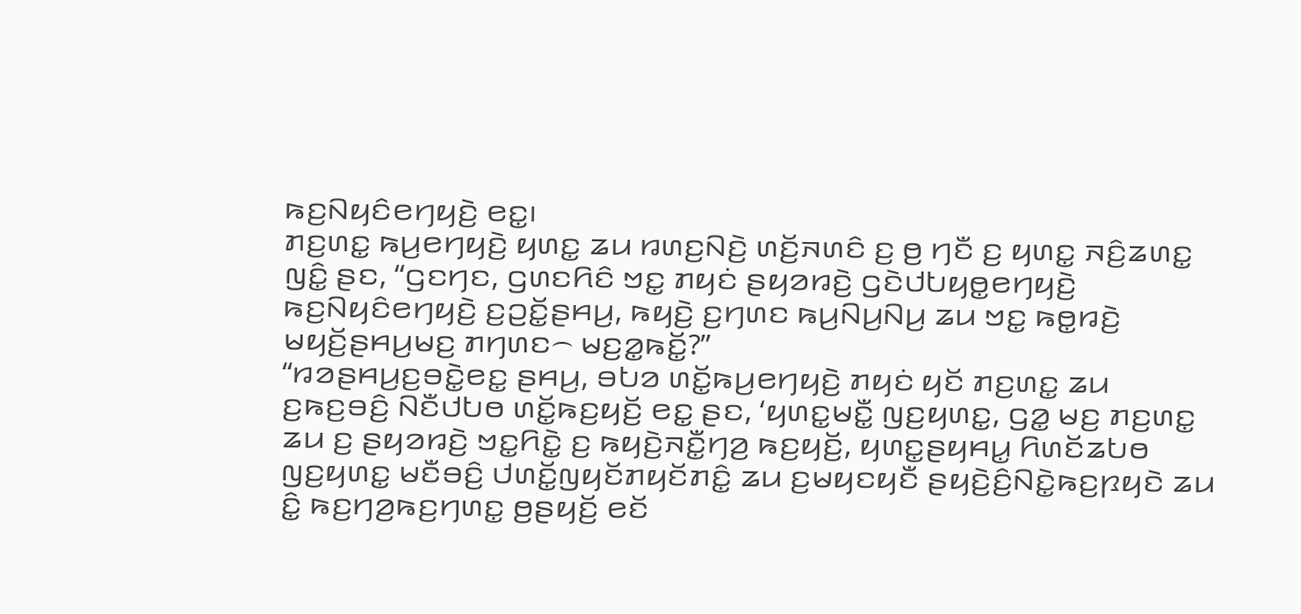ꤒꤢ꤬ꤡꤟꤢꤨꤕꤚꤟꤢꤧ꤬ ꤕꤢ꤭꤯
ꤊꤢ꤬ꤛꤢ꤭ ꤒꤣ꤬ꤕꤚꤟꤢꤧ꤬ ꤟꤛꤢ꤭ ꤘꤣ ꤙꤛꤢ꤬ꤡꤢꤧ꤬ ꤛꤢꤩ꤬ꤏꤛꤢꤨ ꤢ꤬ ꤥ꤬ ꤚꤢꤪ ꤢ꤬ ꤟꤛꤢ꤭ ꤏꤢꤨ꤬ꤘꤛꤢ꤭ ꤜꤢꤨ꤭ ꤔꤢ, “ꤞꤢꤚꤢ, ꤞꤛꤢꤖꤢꤨ ꤠꤢ꤭ ꤊꤟꤢꤦ ꤔꤟꤤꤙꤢꤧ꤬ ꤞꤢꤧꤓꤝꤟꤥ꤭ꤕꤚꤟꤢꤧ꤬ ꤒꤢ꤬ꤡꤟꤢꤨꤕꤚꤟꤢꤧ꤬ ꤢ꤬ꤑꤢꤩ꤭ꤔꤌꤣ꤬, ꤒꤟꤢꤧ꤬ ꤢ꤬ꤚꤛꤢ ꤒꤣ꤬ꤡꤣ꤬ꤡꤣ꤬ ꤘꤣ ꤠꤢ꤭ ꤒꤥ꤭ꤙꤢꤧ꤬ ꤗꤟꤢꤩ꤬ꤔꤌꤣ꤬ꤗꤢ꤬ ꤊꤚꤛꤢ꤮ ꤗꤢ꤬ꤤ꤭ꤒꤢꤩ꤭?”
“ꤙꤤꤔꤌꤣ꤬ꤢ꤬ꤋꤢꤧ꤭ꤕꤢ꤭ ꤔꤌꤣ꤬, ꤋꤝꤤ ꤛꤢꤩ꤭ꤒꤣ꤬ꤕꤚꤟꤢꤧ꤬ ꤊꤟꤢꤦ ꤟꤢꤩ ꤊꤢ꤬ꤛꤢ꤭ ꤘꤣ ꤢ꤬ꤒꤢ꤬ꤋꤢꤨ꤬ ꤡꤢꤪꤓꤝꤥ ꤛꤢꤩ꤭ꤒꤢ꤬ꤟꤢꤩ꤬ ꤕꤢ꤭ ꤔꤢ, ‘ꤟꤛꤢ꤭ꤗꤢꤪ꤭ ꤜꤢ꤬ꤟꤛꤢ꤭, ꤞꤤ꤭ ꤗꤢ꤬ ꤊꤢ꤬ꤛꤢ꤭ ꤘꤣ ꤢ꤬ ꤔꤟꤤꤙꤢꤧ꤬ ꤠꤢ꤭ꤖꤢꤧ꤭ ꤢ꤬ ꤒꤟꤢꤧ꤬ꤏꤢꤪ꤭ꤚꤤ꤬ ꤒꤢ꤬ꤟꤢꤩ꤬, ꤟꤛꤢ꤭ꤔꤟꤌꤣ꤭ ꤖꤛꤢꤩꤘꤝꤥ ꤜꤢ꤬ꤟꤛꤢ꤭ ꤗꤢꤪꤋꤢꤨ꤬ ꤓꤛꤢꤩ꤭ꤜꤟꤢꤩꤊꤟꤢꤩꤊꤢꤨ꤭ ꤘꤣ ꤢ꤬ꤗꤟꤢꤟꤢꤪ ꤔꤟꤢꤧ꤬ꤢꤨ꤬ꤡꤢꤧ꤭ꤒꤢ꤬ꤐꤟꤢꤧ ꤘꤣ ꤢꤨ꤭ ꤒꤢ꤬ꤚꤤ꤬ꤒꤢ꤬ꤚꤛꤢ꤭ ꤥ꤬ꤔꤟꤢꤩ꤬ ꤕꤢꤩ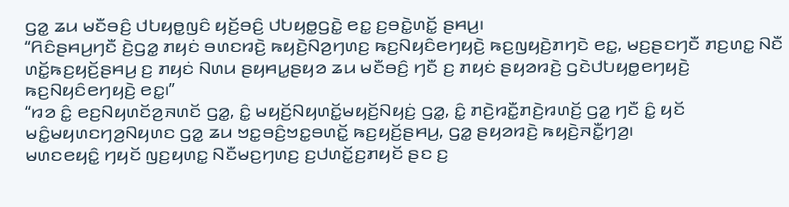ꤞꤤ꤭ ꤘꤣ ꤗꤢꤪꤋꤢꤨ꤬ ꤓꤝꤟꤥ꤭ꤜꤢꤨ ꤟꤢꤩ꤬ꤋꤢꤨ꤬ ꤓꤝꤟꤥ꤭ꤞꤢꤧ꤭ ꤕꤢ꤭ ꤢ꤬ꤋꤢꤧ꤭ꤛꤢꤩ꤭ ꤔꤌꤣ꤬꤯
“ꤖꤢꤨꤔꤌꤣ꤬ꤚꤢꤪ ꤢꤧ꤬ꤞꤤ꤭ ꤊꤟꤢꤦ ꤋꤛꤢꤙꤢꤧ꤬ ꤒꤟꤢꤧ꤬ꤡꤤ꤬ꤚꤛꤢ꤬ ꤒꤢ꤬ꤡꤟꤢꤨꤕꤚꤟꤢꤧ꤬ ꤒꤢ꤬ꤜꤟꤢꤧ꤬ꤊꤚꤢꤧ ꤕꤢ꤭, ꤗꤢ꤬ꤔꤢꤚꤢꤪ ꤊꤢ꤬ꤛꤢ꤭ ꤡꤢꤪ ꤛꤢꤩ꤭ꤒꤢ꤬ꤟꤢꤩ꤬ꤔꤌꤣ꤬ ꤢ꤬ ꤊꤟꤢꤦ ꤡꤛꤣ ꤔꤟꤌꤣ꤭ꤔꤟꤤ ꤘꤣ ꤗꤢꤪꤋꤢꤨ꤬ ꤚꤢꤪ ꤢ꤬ ꤊꤟꤢꤦ ꤔꤟꤤꤙꤢꤧ꤬ ꤞꤢꤧꤓꤝꤟꤥ꤭ꤕꤚꤟꤢꤧ꤬ ꤒꤢ꤬ꤡꤟꤢꤨꤕꤚꤟꤢꤧ꤬ ꤕꤢ꤭꤯”
“ꤙꤤ ꤢꤨ꤭ ꤕꤢ꤬ꤡꤟꤛꤢꤩꤤ꤬ꤏꤛꤢꤩ ꤞꤤ꤭, ꤢꤨ꤭ ꤗꤟꤢꤩ꤬ꤡꤟꤛꤢꤩ꤭ꤗꤟꤢꤩ꤬ꤡꤟꤢꤦ꤬ ꤞꤤ꤭, ꤢꤨ꤭ ꤊꤢꤧ꤬ꤙꤢꤪ꤭ꤊꤢꤧ꤬ꤙꤛꤢꤩ꤬ ꤞꤤ꤭ ꤚꤢꤪ ꤢꤨ꤭ ꤟꤢꤩ ꤗꤢꤨ꤭ꤗꤟꤛꤢꤚꤤ꤬ꤡꤟꤛꤢ ꤞꤤ꤭ ꤘꤣ ꤠꤢ꤭ꤋꤢꤨ꤬ꤠꤢ꤭ꤋꤛꤢꤩ꤭ ꤒꤢ꤬ꤟꤢꤩ꤬ꤔꤌꤣ꤬, ꤞꤤ꤭ ꤔꤟꤤꤙꤢꤧ꤬ ꤒꤟꤢꤧ꤬ꤏꤢꤪ꤭ꤚꤤ꤬꤯
ꤗꤛꤢꤕꤟꤢꤨ꤭ ꤚꤟꤢꤩ ꤜꤢ꤬ꤟꤛꤢ꤭ ꤡꤢꤪꤗꤢ꤬ꤚꤛꤢ꤬ ꤢ꤬ꤓꤛꤢꤩ꤭ꤢ꤬ꤊꤟꤢꤩ ꤔꤢ ꤢ꤬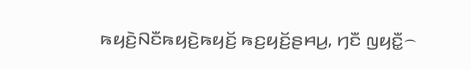ꤒꤟꤢꤧ꤬ꤡꤢꤪꤒꤟꤢꤧ꤬ꤒꤟꤢꤩ꤬ ꤒꤢ꤬ꤟꤢꤩ꤬ꤔꤌꤣ꤬, ꤚꤢꤪ ꤜꤟꤢꤪ꤭꤮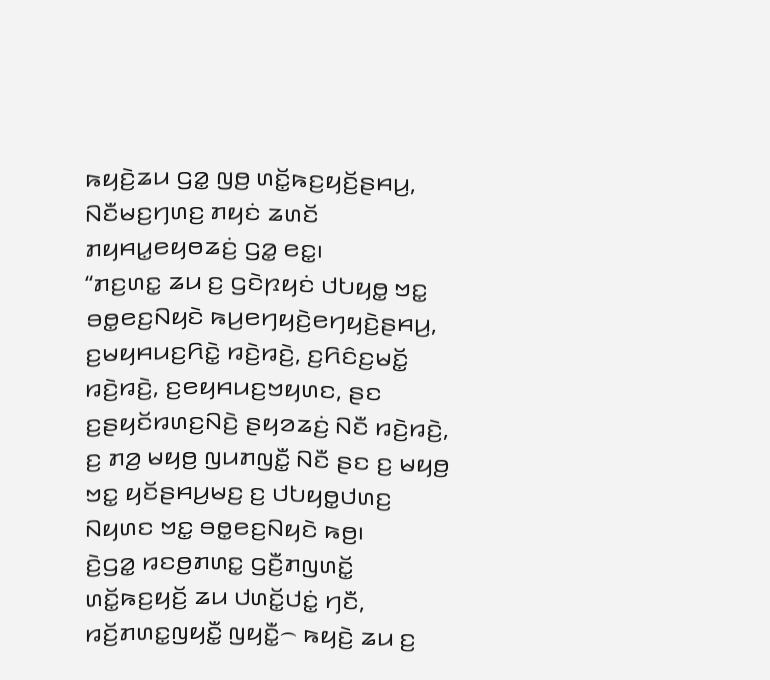ꤒꤟꤢꤧ꤬ꤘꤣ ꤞꤤ꤭ ꤜꤥ꤬ ꤛꤢꤩ꤭ꤒꤢ꤬ꤟꤢꤩ꤬ꤔꤌꤣ꤬, ꤡꤢꤪꤗꤢ꤬ꤚꤛꤢ꤬ ꤊꤟꤢꤦ ꤘꤛꤢꤩ ꤊꤟꤌꤣ꤭ꤕꤟꤥꤘꤢꤦ꤬ ꤞꤤ꤭ ꤕꤢ꤭꤯
“ꤊꤢ꤬ꤛꤢ꤭ ꤘꤣ ꤢ꤬ ꤞꤢꤧꤐꤟꤢꤦ ꤓꤝꤟꤥ꤭ ꤠꤢ꤭ ꤋꤥ꤭ꤕꤢ꤬ꤡꤟꤢꤧ ꤒꤣ꤬ꤕꤚꤟꤢꤧ꤬ꤕꤚꤟꤢꤧ꤬ꤔꤌꤣ꤬, ꤢ꤬ꤗꤟꤌꤣꤢ꤬ꤖꤢꤧ꤭ ꤙꤢꤧ꤬ꤙꤢꤧ꤬, ꤢ꤬ꤖꤢꤨꤢ꤬ꤗꤢꤩ꤭ ꤙꤢꤧ꤬ꤙꤢꤧ꤬, ꤢ꤬ꤕꤟꤌꤣꤢ꤬ꤠꤟꤛꤢ, ꤔꤢ ꤢ꤬ꤔꤟꤢꤩꤙꤛꤢ꤬ꤡꤢꤧ꤬ ꤔꤟꤤꤘꤢꤦ꤬ ꤡꤢꤪ ꤙꤢꤧ꤬ꤙꤢꤧ꤬, ꤢ꤬ ꤊꤤ꤬ ꤗꤟꤥ꤬ ꤜꤣꤊꤜꤢꤪ꤭ ꤡꤢꤪ ꤔꤢ ꤢ꤬ ꤗꤟꤥ꤬ ꤠꤢ꤭ ꤟꤢꤩꤔꤌꤣ꤬ꤗꤢ꤬ ꤢ꤬ ꤓꤝꤟꤥ꤭ꤓꤛꤢ꤬ ꤡꤟꤛꤢ ꤠꤢ꤭ ꤋꤥ꤭ꤕꤢ꤬ꤡꤟꤢꤧ ꤒꤥ꤬꤯
ꤢꤧ꤬ꤞꤤ꤭ ꤙꤢꤥ꤬ꤊꤛꤢ꤭ ꤞꤢꤪ꤬ꤊꤜꤛꤢꤩ꤭ ꤛꤢꤩ꤭ꤒꤢ꤬ꤟꤢꤩ꤬ ꤘꤣ ꤓꤛꤢꤩ꤭ꤓꤢꤦ꤭ ꤚꤢꤪ, ꤙꤢꤩ꤬ꤊꤛꤢ꤭ꤜꤟꤢꤪ꤭ ꤜꤟꤢꤪ꤭꤮ ꤒꤟꤢꤧ꤬ ꤘꤣ ꤢ꤬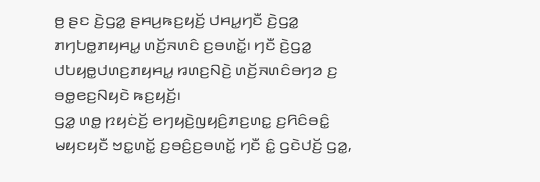ꤥ꤬ ꤔꤢ ꤢꤧ꤬ꤞꤤ꤭ ꤔꤌꤣ꤬ꤒꤢ꤬ꤟꤢꤩ꤬ ꤓꤌꤣ꤭ꤚꤢꤪ ꤢꤧ꤬ꤞꤤ꤭ ꤊꤚꤝꤥ꤭ꤊꤟꤌꤣ꤭ ꤛꤢꤩ꤬ꤏꤛꤢꤨ ꤢ꤬ꤋꤛꤢꤩ꤭꤯ ꤚꤢꤪ ꤢꤧ꤬ꤞꤤ꤭ ꤓꤝꤟꤥ꤭ꤓꤛꤢ꤬ꤊꤟꤌꤣ꤭ ꤙꤛꤢ꤬ꤡꤢꤧ꤬ ꤛꤢꤩ꤬ꤏꤛꤢꤨꤋꤚꤤ ꤢ꤬ ꤋꤥ꤭ꤕꤢ꤬ꤡꤟꤢꤧ ꤒꤢ꤬ꤟꤢꤩ꤬꤯
ꤞꤤ꤭ ꤛꤥ꤭ ꤐꤟꤢꤦꤢꤩ꤬ ꤕꤚꤟꤢꤧ꤬ꤜꤟꤢꤨ꤬ꤊꤢ꤬ꤛꤢ꤭ ꤢ꤬ꤖꤢꤨꤋꤢꤨ꤭ ꤗꤟꤢꤟꤢꤪ ꤠꤢ꤭ꤛꤢꤩ꤭ ꤢ꤬ꤋꤢꤨ꤬ꤢ꤬ꤋꤛꤢꤩ꤭ ꤚꤢꤪ ꤢꤨ꤭ ꤞꤢꤧꤓꤢꤩ꤬ ꤞꤤ꤭,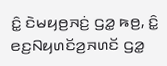ꤢꤨ꤭ ꤢꤧꤗꤟꤥ꤬ꤏꤢꤦ꤬ ꤞꤤ꤭ ꤒꤥ꤬, ꤢꤨ꤭ ꤕꤢ꤬ꤡꤟꤛꤢꤩꤤ꤬ꤏꤛꤢꤩ ꤞꤤ꤭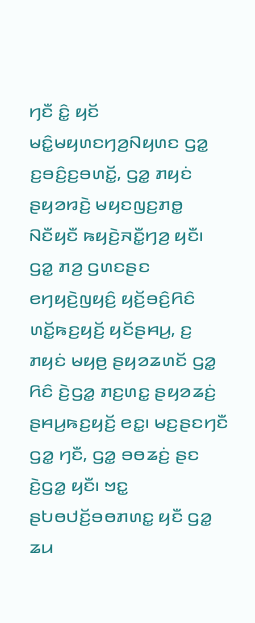ꤚꤢꤪ ꤢꤨ꤭ ꤟꤢꤩ ꤗꤢꤨ꤭ꤗꤟꤛꤢꤚꤤ꤬ꤡꤟꤛꤢ ꤞꤤ꤭ ꤢ꤬ꤋꤢꤨ꤬ꤢ꤬ꤋꤛꤢꤩ꤭, ꤞꤤ꤭ ꤊꤟꤢꤦ ꤔꤟꤤꤙꤢꤧ꤬ ꤗꤟꤢꤜꤢ꤬ꤊꤥ꤭ ꤡꤢꤪꤟꤢꤪ ꤒꤟꤢꤧ꤬ꤏꤢꤪ꤭ꤚꤤ꤬ ꤟꤢꤪ꤯
ꤞꤤ꤭ ꤊꤤ꤬ ꤞꤛꤢꤔꤢ ꤕꤚꤟꤢꤧ꤬ꤜꤟꤢꤨ꤬ ꤟꤢꤩ꤬ꤋꤢꤨ꤬ꤖꤢꤨ ꤛꤢꤩ꤭ꤒꤢ꤬ꤟꤢꤩ꤬ ꤟꤢꤩꤔꤌꤣ꤬, ꤢ꤬ ꤊꤟꤢꤦ ꤗꤟꤥ꤬ ꤔꤟꤤꤘꤛꤢꤩ ꤞꤤ꤭ ꤖꤢꤨ ꤢꤧ꤬ꤞꤤ꤭ ꤊꤢ꤬ꤛꤢ꤭ ꤔꤟꤤꤘꤢꤦ꤬ ꤔꤌꤣ꤬ꤒꤢ꤬ꤟꤢꤩ꤬ ꤕꤢ꤭꤯ ꤗꤢ꤬ꤔꤢꤚꤢꤪ ꤞꤤ꤭ ꤚꤢꤪ, ꤞꤤ꤭ ꤋꤥꤘꤢꤦ꤬ ꤔꤢ ꤢꤧ꤬ꤞꤤ꤭ ꤟꤢꤪ꤯ ꤠꤢ꤭ ꤔꤝꤥꤓꤢꤩ꤬ꤋꤥꤊꤛꤢ꤭ ꤟꤢꤪ ꤞꤤ꤭ ꤘꤣ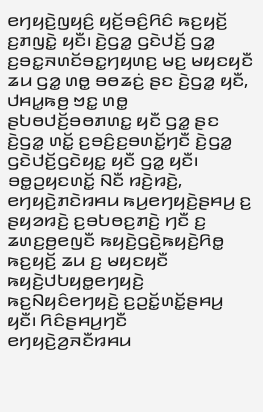ꤕꤚꤟꤢꤧ꤬ꤜꤟꤢꤨ꤬ ꤟꤢꤩ꤬ꤋꤢꤨ꤬ꤖꤢꤨ ꤒꤢ꤬ꤟꤢꤩ꤬ ꤢ꤬ꤊꤜꤢꤧ꤭ ꤟꤢꤪ꤯ ꤢꤧ꤬ꤞꤤ꤭ ꤞꤢꤧꤓꤢꤩ꤬ ꤞꤤ꤭ ꤢ꤬ꤋꤢ꤭ꤏꤛꤢꤩꤋꤢ꤭ꤚꤟꤛꤢ꤬ ꤗꤢ꤬ ꤗꤟꤢꤟꤢꤪ ꤘꤣ ꤞꤤ꤭ ꤛꤥ꤭ ꤋꤥꤘꤢꤦ꤬ ꤔꤢ ꤢꤧ꤬ꤞꤤ꤭ ꤟꤢꤪ, ꤓꤌꤣ꤭ꤒꤥ꤬ ꤠꤢ꤭ ꤛꤥ꤭ ꤔꤝꤥꤓꤢꤩ꤬ꤋꤥꤊꤛꤢ꤭ ꤟꤢꤪ ꤞꤤ꤭ ꤔꤢ ꤢꤧ꤬ꤞꤤ꤭ ꤛꤢꤩ꤭ ꤢ꤬ꤋꤢꤨ꤬ꤢ꤬ꤋꤛꤢꤩ꤭ꤚꤢꤪ ꤢꤧ꤬ꤞꤤ꤭ ꤞꤢꤧꤓꤢꤩ꤬ꤞꤢꤧꤟꤢ꤭ ꤟꤢꤪ ꤞꤤ꤭ ꤟꤢꤪ꤯
ꤋꤥ꤭ꤑꤟꤢꤛꤢꤩ꤭ ꤡꤢꤪ ꤙꤢꤧ꤬ꤙꤢꤧ꤬, ꤕꤚꤟꤢꤧ꤬ꤊꤢꤧꤙꤌꤣ ꤒꤣ꤬ꤕꤚꤟꤢꤧ꤬ꤔꤌꤣ꤬ ꤢ꤬ ꤔꤟꤤꤙꤢꤧ꤬ ꤢ꤬ꤋꤝꤥꤢ꤬ꤊꤢꤧ꤬ ꤚꤢꤪ ꤢ꤬ ꤘꤛꤢ꤬ꤥ꤬ꤕꤜꤢꤪ ꤒꤟꤢꤧ꤬ꤞꤢꤧ꤬ꤒꤟꤢꤧ꤬ꤖꤥ꤭ ꤒꤢ꤬ꤟꤢꤩ꤬ ꤘꤣ ꤢ꤬ ꤗꤟꤢꤟꤢꤪ ꤒꤟꤢꤧ꤬ꤓꤝꤟꤥ꤭ꤕꤚꤟꤢꤧ꤬ ꤒꤢ꤬ꤡꤟꤢꤨꤕꤚꤟꤢꤧ꤬ ꤢ꤬ꤑꤢꤩ꤭ꤛꤢꤩ꤭ꤔꤌꤣ꤬ ꤟꤢꤪ꤯ ꤖꤢꤨꤔꤌꤣ꤬ꤚꤢꤪ ꤕꤚꤟꤢꤧ꤬ꤤ꤬ꤏꤢꤪꤙꤌꤣ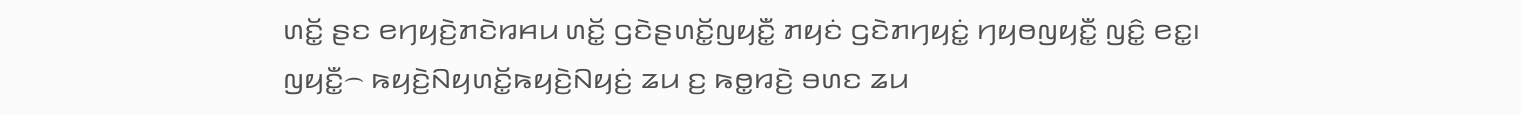ꤛꤢꤩ꤭ ꤔꤢ ꤕꤚꤟꤢꤧ꤬ꤊꤢꤧꤙꤌꤣ ꤛꤢꤩ꤭ ꤞꤢꤧꤔꤛꤢꤩ꤭ꤜꤟꤢꤪ꤭ ꤊꤟꤢꤦ ꤞꤢꤧꤊꤚꤟꤢꤦ꤭ ꤚꤟꤥꤜꤟꤢꤪ꤭ ꤜꤢꤨ꤭ ꤕꤢ꤭꤯
ꤜꤟꤢꤪ꤭꤮ ꤒꤟꤢꤧ꤬ꤡꤟꤛꤢꤩ꤭ꤒꤟꤢꤧ꤬ꤡꤟꤢꤦ꤬ ꤘꤣ ꤢ꤬ ꤒꤥ꤭ꤙꤢꤧ꤬ ꤋꤛꤢ ꤘꤣ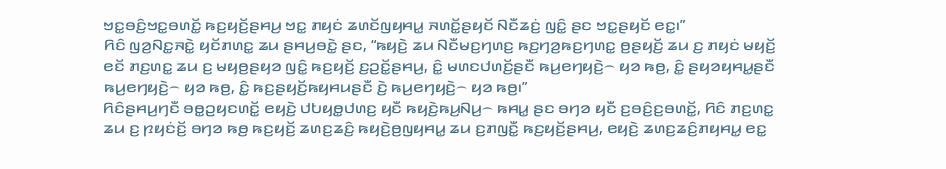ꤠꤢ꤭ꤋꤢꤨ꤬ꤠꤢ꤭ꤋꤛꤢꤩ꤭ ꤒꤢ꤬ꤟꤢꤩ꤬ꤔꤌꤣ꤬ ꤠꤢ꤭ ꤊꤟꤢꤦ ꤘꤛꤢꤩꤜꤟꤌꤣ꤭ ꤏꤛꤢꤩ꤭ꤔꤟꤢꤩ ꤡꤢꤪꤘꤢꤦ꤬ ꤜꤢꤨ꤭ ꤔꤢ ꤠꤢ꤭ꤔꤟꤢꤩ ꤕꤢ꤭꤯”
ꤖꤢꤨ ꤜꤤ꤬ꤡꤢ꤭ꤏꤢꤧ꤭ ꤟꤢꤩꤊꤛꤢ꤭ ꤘꤣ ꤔꤌꤣ꤬ꤋꤢꤧ꤭ ꤔꤢ, “ꤒꤟꤢꤧ꤬ ꤘꤣ ꤡꤢꤪꤗꤢ꤬ꤚꤛꤢ꤬ ꤒꤢ꤬ꤚꤤ꤬ꤒꤢ꤬ꤚꤛꤢ꤭ ꤥ꤬ꤔꤟꤢꤩ꤬ ꤘꤣ ꤢ꤬ ꤊꤟꤢꤦ ꤗꤟꤢꤩ꤬ ꤕꤢꤩ ꤊꤢ꤬ꤛꤢ꤭ ꤘꤣ ꤢ꤬ ꤗꤟꤥ꤬ꤔꤟꤤ ꤜꤢꤨ꤭ ꤒꤢ꤬ꤟꤢꤩ꤬ ꤢ꤬ꤑꤢꤩ꤭ꤔꤌꤣ꤬, ꤢꤨ꤭ ꤗꤛꤢꤓꤛꤢꤩ꤬ꤔꤢꤪ ꤒꤣ꤬ꤕꤚꤟꤢꤧ꤬꤮ ꤟꤤ ꤒꤥ꤬, ꤢꤨ꤭ ꤔꤟꤤꤟꤌꤣ꤭ꤔꤢꤪ ꤒꤣ꤬ꤕꤚꤟꤢꤧ꤬꤮ ꤟꤤ ꤒꤥ꤬, ꤢꤨ꤭ ꤒꤢ꤬ꤔꤟꤢꤩ꤬ꤒꤟꤌꤣꤔꤢꤪ ꤢꤧ꤬ ꤒꤣ꤬ꤕꤚꤟꤢꤧ꤬꤮ ꤟꤤ ꤒꤥ꤬꤯”
ꤖꤢꤨꤔꤌꤣ꤬ꤚꤢꤪ ꤋꤥ꤭ꤑꤟꤢꤛꤢꤩ꤭ ꤕꤟꤢꤧ꤬ ꤓꤝꤟꤥ꤭ꤓꤛꤢ꤬ ꤟꤢꤪ ꤒꤟꤢꤧ꤬ꤒꤣ꤬ꤡꤣ꤬꤮ ꤒꤌꤣ꤭ ꤔꤢ ꤋꤚꤤ ꤟꤢꤪ ꤢ꤬ꤋꤢꤨ꤬ꤢ꤬ꤋꤛꤢꤩ꤭, ꤖꤢꤨ ꤊꤢ꤬ꤛꤢ꤭ ꤘꤣ ꤢ꤬ ꤐꤟꤢꤦꤢꤩ꤬ ꤋꤚꤤ ꤒꤥ꤬ ꤒꤢ꤬ꤟꤢꤩ꤬ ꤘꤛꤢ꤬ꤘꤢꤨ꤬ ꤒꤟꤢꤧ꤬ꤥ꤬ꤜꤟꤌꤣ꤭ ꤘꤣ ꤢ꤬ꤊꤜꤢꤪ꤭ ꤒꤢ꤬ꤟꤢꤩ꤬ꤔꤌꤣ꤬, ꤕꤟꤢꤧ꤬ ꤘꤛꤢ꤬ꤘꤢꤨ꤬ꤊꤟꤌꤣ꤭ ꤕꤢ꤭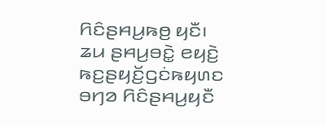ꤖꤢꤨꤔꤌꤣ꤬ꤒꤥ꤬ ꤟꤢꤪ꤯ ꤘꤣ ꤔꤌꤣ꤬ꤋꤢꤧ꤭ ꤕꤟꤢꤧ꤬ ꤒꤢ꤬ꤔꤟꤢꤩ꤬ꤞꤢꤦꤒꤟꤛꤢ ꤋꤚꤤ ꤖꤢꤨꤔꤌꤣ꤬ꤟꤢꤪ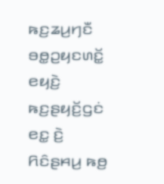ꤒꤢ꤬ꤘꤣ꤬ꤚꤢꤪ ꤋꤥ꤭ꤑꤟꤢꤛꤢꤩ꤭ ꤕꤟꤢꤧ꤬ ꤒꤢ꤬ꤔꤟꤢꤩ꤬ꤞꤢꤦ ꤕꤢ꤭ ꤢꤧ꤬ ꤖꤢꤨꤔꤌꤣ꤬ ꤒꤥ꤬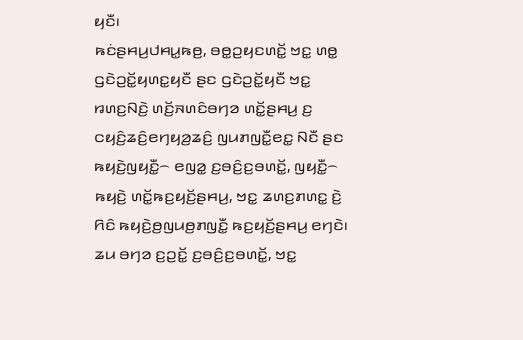ꤟꤢꤪ꤯
ꤒꤢꤦꤔꤌꤣ꤬ꤓꤌꤣ꤭ꤒꤥ꤬, ꤋꤥ꤭ꤑꤟꤢꤛꤢꤩ꤭ ꤠꤢ꤭ ꤛꤥ꤭ ꤞꤢꤧꤑꤢꤩ꤭ꤟꤛꤢ꤭ꤟꤢꤪ ꤔꤢ ꤞꤢꤧꤑꤢꤩ꤭ꤟꤢꤪ ꤠꤢ꤭ ꤙꤛꤢ꤬ꤡꤢꤧ꤬ ꤛꤢꤩ꤬ꤏꤛꤢꤨꤋꤚꤤ ꤛꤢꤩ꤭ꤔꤌꤣ꤬ ꤢ꤬ ꤍꤟꤢꤨ꤬ꤘꤢꤨ꤬ꤕꤚꤟꤤ꤬ꤘꤢꤨ꤬ ꤜꤣꤊꤜꤢꤪ꤭ꤕꤢ꤭ ꤡꤢꤪ ꤔꤢ ꤒꤟꤢꤧ꤬ꤜꤟꤢꤪ꤭꤮ ꤕꤜꤤ꤭ ꤢ꤬ꤋꤢꤨ꤬ꤢ꤬ꤋꤛꤢꤩ꤭, ꤜꤟꤢꤪ꤭꤮ ꤒꤟꤢꤧ꤬ ꤛꤢꤩ꤭ꤒꤢ꤬ꤟꤢꤩ꤬ꤔꤌꤣ꤬, ꤠꤢ꤭ ꤘꤛꤢ꤬ꤊꤛꤢ꤭ ꤢꤧ꤬ ꤖꤢꤨ ꤒꤟꤢꤧ꤬ꤥ꤬ꤜꤣꤥ꤬ꤊꤜꤢꤪ꤭ ꤒꤢ꤬ꤟꤢꤩ꤬ꤔꤌꤣ꤬ ꤕꤚꤢꤧ꤯ ꤘꤣ ꤋꤚꤤ ꤢ꤬ꤑꤢꤩ꤭ ꤢ꤬ꤋꤢꤨ꤬ꤢ꤬ꤋꤛꤢꤩ꤭, ꤠꤢ꤭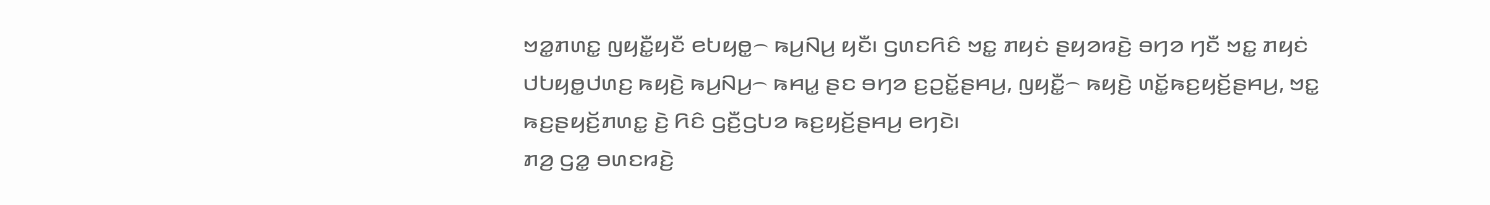ꤠꤤ꤭ꤊꤛꤢ꤭ ꤜꤟꤢꤪ꤭ꤟꤢꤪ ꤕꤝꤟꤥ꤭꤮ ꤒꤣ꤬ꤡꤣ꤬ ꤟꤢꤪ꤯ ꤞꤛꤢꤖꤢꤨ ꤠꤢ꤭ ꤊꤟꤢꤦ ꤔꤟꤤꤙꤢꤧ꤬ ꤋꤚꤤ ꤚꤢꤪ ꤠꤢ꤭ ꤊꤟꤢꤦ ꤓꤝꤟꤥ꤭ꤓꤛꤢ꤬ ꤒꤟꤢꤧ꤬ ꤒꤣ꤬ꤡꤣ꤬꤮ ꤒꤌꤣ꤭ ꤔꤢ ꤋꤚꤤ ꤢ꤬ꤑꤢꤩ꤭ꤔꤌꤣ꤬, ꤜꤟꤢꤪ꤭꤮ ꤒꤟꤢꤧ꤬ ꤛꤢꤩ꤭ꤒꤢ꤬ꤟꤢꤩ꤬ꤔꤌꤣ꤬, ꤠꤢ꤭ ꤒꤢ꤬ꤔꤟꤢꤩ꤬ꤊꤛꤢ꤭ ꤢꤧ꤬ ꤖꤢꤨ ꤞꤢꤪ꤬ꤞꤝꤤ ꤒꤢ꤬ꤟꤢꤩ꤬ꤔꤌꤣ꤬ ꤕꤚꤢꤧ꤯
ꤊꤤ꤬ ꤞꤤ꤭ ꤋꤛꤢꤙꤢꤧ꤬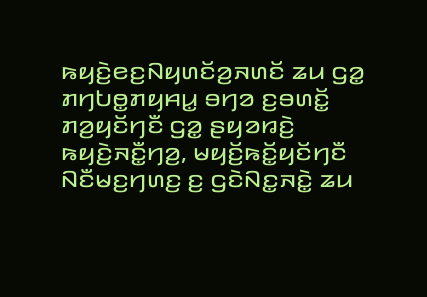ꤒꤟꤢꤧ꤬ꤕꤢ꤬ꤡꤟꤛꤢꤩꤤ꤬ꤏꤛꤢꤩ ꤘꤣ ꤞꤤ꤭ ꤊꤚꤝꤥ꤭ꤊꤟꤌꤣ꤭ ꤋꤚꤤ ꤢ꤬ꤋꤛꤢꤩ꤭ ꤊꤤ꤬ꤟꤢꤩꤚꤢꤪ ꤞꤤ꤭ ꤔꤟꤤꤙꤢꤧ꤬ ꤒꤟꤢꤧ꤬ꤏꤢꤪ꤭ꤚꤤ꤬, ꤗꤟꤢꤩ꤬ꤒꤢꤩ꤭ꤟꤢꤩꤚꤢꤪ ꤡꤢꤪꤗꤢ꤬ꤚꤛꤢ꤬ ꤢ꤬ ꤞꤢꤧꤡꤢ꤭ꤏꤢꤧ꤭ ꤘꤣ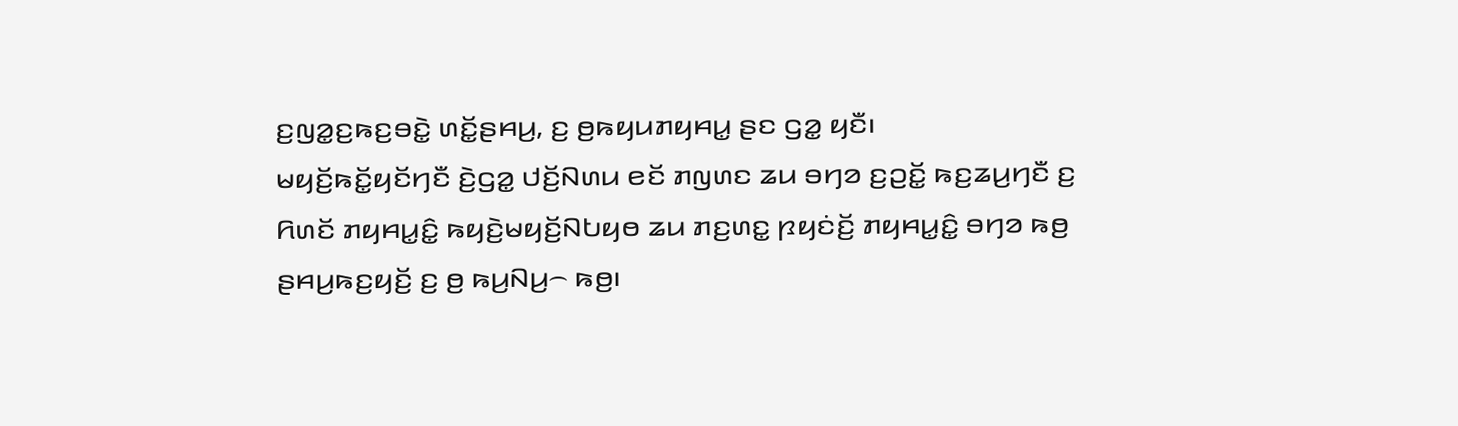ꤢ꤬ꤜꤤ꤭ꤢ꤬ꤒꤢ꤬ꤋꤢꤧ꤭ ꤛꤢꤩ꤭ꤔꤌꤣ꤬, ꤢ꤬ ꤥ꤬ꤒꤟꤣꤊꤟꤌꤣ꤭ ꤔꤢ ꤞꤤ꤭ ꤟꤢꤪ꤯
ꤗꤟꤢꤩ꤬ꤒꤢꤩ꤭ꤟꤢꤩꤚꤢꤪ ꤢꤧ꤬ꤞꤤ꤭ ꤓꤢꤩ꤬ꤡꤛꤣ ꤕꤢꤩ ꤊꤜꤛꤢ ꤘꤣ ꤋꤚꤤ ꤢ꤬ꤑꤢꤩ꤭ ꤒꤢ꤬ꤘꤣ꤬ꤚꤢꤪ ꤢ꤬ ꤖꤛꤢꤩ ꤊꤟꤌꤣ꤭ꤢꤨ꤭ ꤒꤟꤢꤧ꤬ꤗꤟꤢꤩ꤬ꤡꤝꤟꤥ ꤘꤣ ꤊꤢ꤬ꤛꤢ꤭ ꤐꤟꤢꤦꤢꤩ꤬ ꤊꤟꤌꤣ꤭ꤢꤨ꤭ ꤋꤚꤤ ꤒꤥ꤬ ꤔꤌꤣ꤬ꤒꤢ꤬ꤟꤢꤩ꤬ ꤢ꤬ ꤥ꤬ ꤒꤣ꤬ꤡꤣ꤬꤮ ꤒꤥ꤬꤯